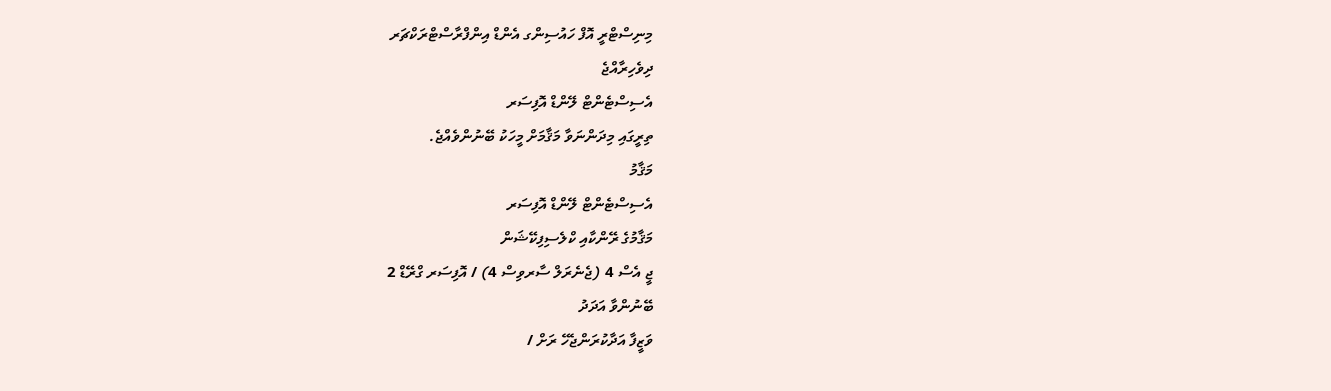މިނިސްޓްރީ އޮފް ހައުސިންގ އެންޑް އިންފްރާސްޓްރަކްޗަރ
ދިވެހިރާއްޖެ
އެސިސްޓެންޓް ލޭންޑް އޮފިސަރ
ތިރީގައި މިދަންނަވާ މަޤާމަށް މީހަކު ބޭނުންވެއްޖެ.
މަޤާމު
އެސިސްޓެންޓް ލޭންޑް އޮފިސަރ
މަޤާމުގެ ރޭންކާއި ކްލެސިފިކޭޝަން
ޖީ އެސް 4 (ޖެނެރަލް ސާރވިސް 4) / އޮފިސަރ ގްރޭޑް 2
ބޭނުންވާ އަދަދު
ވަޒީފާ އަދާކުރަންޖެހޭ ރަށް /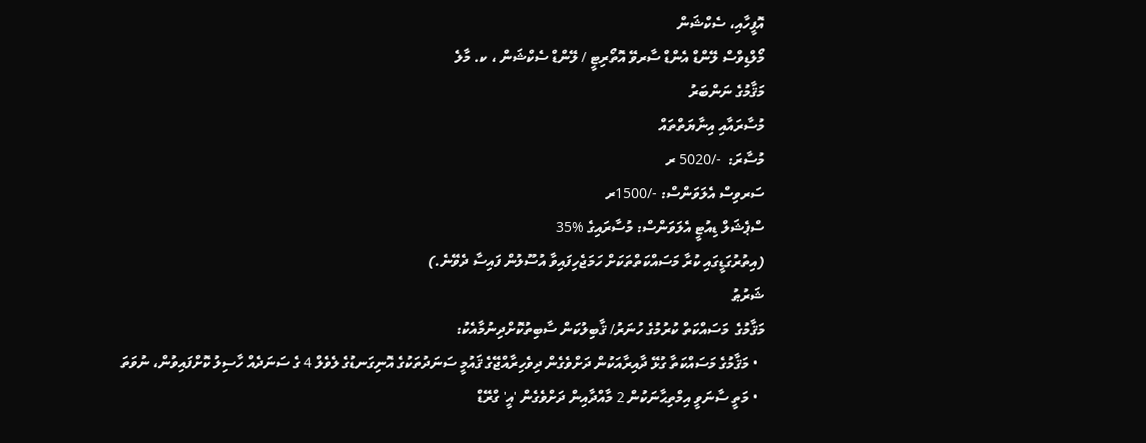އޮފީހާއި، ސެކްޝަން
މޯލްޑިވްސް ލޭންޑް އެންޑް ސާރވޭ އޮތޯރިޓީ / ލޭންޑް ސެކްޝަން ، ކ. މާލެ
މަޤާމުގެ ނަންބަރު
މުސާރައާއި އިނާޔަތްތައް
މުސާރަ:  -/5020 ރ
ސަރވިސް އެލަވަންސް: -/1500ރ
ސްޕެޝަލް ޑިއުޓީ އެލަވަންސް: މުސާރައިގެ %35
(އިތުރުގަޑީގައި ކުރާ މަސައްކަތްތަކަށް ހަމަޖެހިފައިވާ އުސޫލުން ފައިސާ ދެވޭނެ.)
ޝަރުޠު
މަޤާމުގެ  މަސައްކަތް ކުރުމުގެ ހުނަރު/ ޤާބިލުކަން ސާބިތުކޮށްދިނުމާއެކު:
  • މަޤާމުގެ މަސައްކަތާ ގުޅޭ ދާއިރާއަކުން ދަށްވެގެން ދިވެހިރާއްޖޭގެ ޤައުމީ ސަނަދުތަކުގެ އޮނިގަނޑުގެ ލެވެލް 4 ގެ ސަނަދެއް ހާސިލު ކޮށްފައިވުން، ނުވަތަ
  • މަތީ ސާނަވީ އިމްތިޙާނަކުން 2 މާއްދާއިން ދަށްވެގެން 'އީ' ގްރޭޑް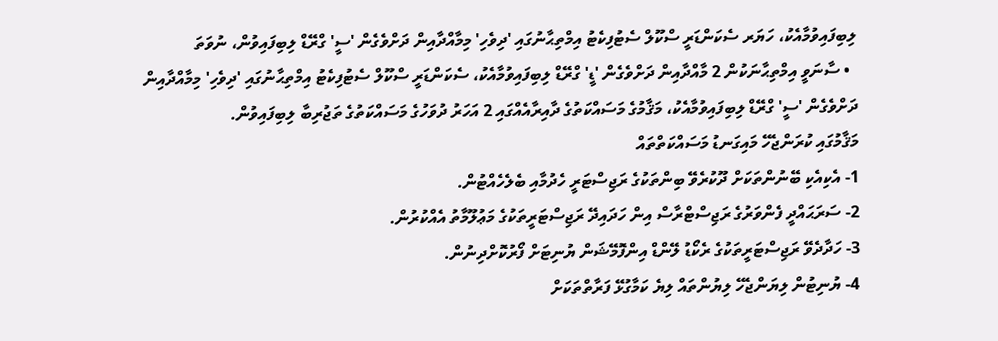ލިބިފައިވުމާއެކު، ހަޔަރ ސެކަންޑަރީ ސްކޫލް ސެޓުފިކެޓު އިމްތިޙާނުގައި 'ދިވެހި' މިމާއްދާއިން ދަށްވެގެން 'ސީ' ގްރޭޑް ލިބިފައިވުން، ނުވަތަ
  • ސާނަވީ އިމްތިޙާނަކުން 2 މާއްދާއިން ދަށްވެގެން 'ޑީ' ގްރޭޑް ލިބިފައިވުމާއެކު، ސެކަންޑަރީ ސްކޫލް ސެޓުފިކެޓު އިމްތިޙާނުގައި 'ދިވެހި' މިމާއްދާއިން ދަށްވެގެން 'ސީ' ގްރޭޑް ލިބިފައިވުމާއެކު، މަޤާމުގެ މަސައްކަތުގެ ދާއިރާއެއްގައި 2 އަހަރު ދުވަހުގެ މަސައްކަތުގެ ތަޖުރިބާ ލިބިފައިވުން.
މަޤާމުގައި ކުރަންޖެހޭ މައިގަނޑު މަސައްކަތްތައް
1- އެކިއެކި ބޭނުންތަކަށް ދޫކުރެވޭ ބިންތަކުގެ ރަޖިސްޓަރީ ހެދުމާއި ބެލެހެއްޓުން.
2- ސަރަޙައްދީ ފެންވަރުގެ ރަޖިސްޓްރާސް އިން ހަދައިދޭ ރަޖިސްޓަރީތަކުގެ މަޢުލޫމާތު އެއްކުރުން.
3- ހަދާދެވޭ ރަޖިސްޓަރީތަކުގެ ރެކޯޑު ލޭންޑް އިންފޮމޭޝަން ޔުނިޓަށް ފޯރުކޮށްދިނުން.
4- ޔުނިޓުން ލިޔަންޖެހޭ ލިޔުންތައް ލިޔެ ކަމާގުޅޭ ފަރާތްތަކަށް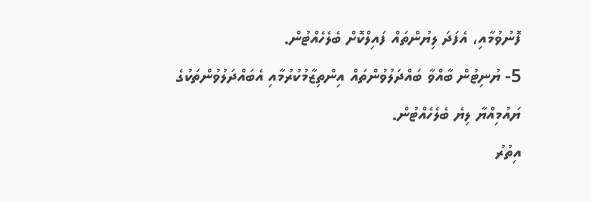ފޮނުވުމާއި، އެފަދަ ލިޔުންތައް ފައިލްކޮށް ބެލެހެއްޓުން.
5- ޔުނިޓުން ބާއްވާ ބައްދަލުވުންތައް އިންތިޒާމުކުރުމާއި އެބައްދަލުވުންތަކުގެ ޔައުމިއްޔާ ލިޔެ ބެލެހެއްޓުން.
އިތުރު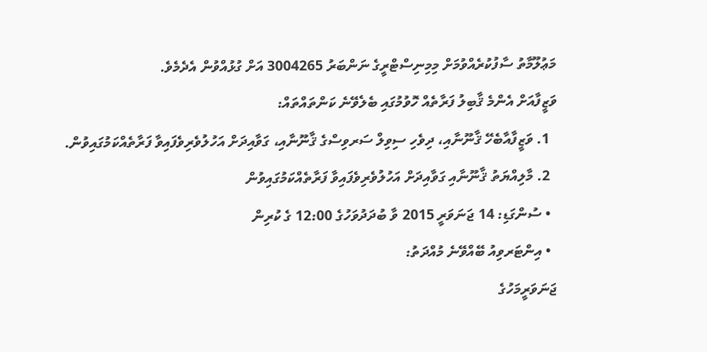މަޢުލޫމާތު ސާފުކުރެއްވުމަށް މިމިނިސްޓްރީގެ ނަންބަރު 3004265 އަށް ގުޅުއްވުން އެދެމެވެ.
ވަޒީފާއަށް އެންމެ ޤާބިލު ފަރާތެއް ހޮވުމުގައި ބެލެވޭނެ ކަންތައްތައް:
  1. ވަޒީފާއާބެހޭ ޤާނޫނާއި، ދިވެހި ސިވިލް ސަރވިސްގެ ޤާނޫނާއި، ގަވާއިދަށް އަހުލުވެރިވެފައިވާ ފަރާތެއްކަމުގައިވުން.
  2. މާލިއްޔަތު ޤާނޫނާއި ގަވާއިދަށް އަހުލުވެރިވެފައިވާ ފަރާތެއްކަމުގައިވުން
  • ސުންގަޑި: 14 ޖަނަވަރީ 2015 ވާ ބުދަދުވަހުގެ 12:00 ގެ ކުރިން
  • އިންޓަރވިއު ބޭއްވޭނެ މުއްދަތު:
ޖަނަވަރީމަހުގެ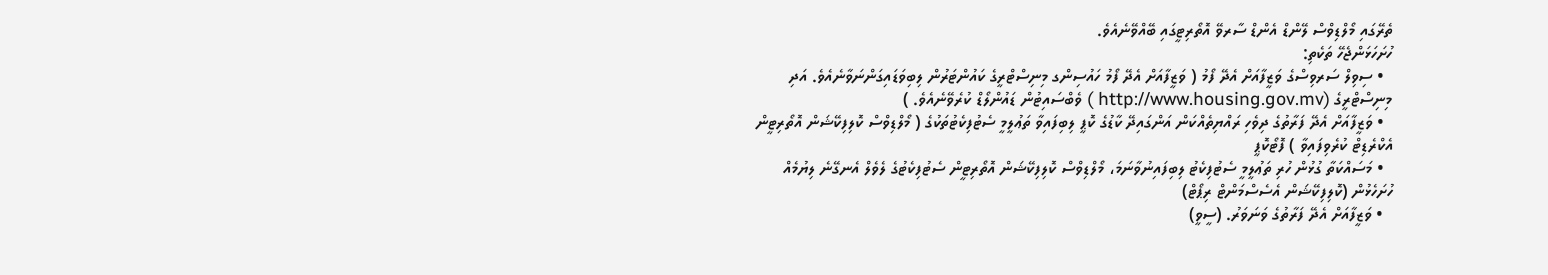ތެރޭގައި މޯލްޑިވްސް ލޭންޑް އެންޑް ސާރވޭ އޮތޯރިޓީގައި ބޭއްވޭނެއެވެ.
ހުށަހަޅަންޖެހޭ ތަކެތި:
  • ސިވިލް ސަރވިސްގެ ވަޒީފާއަށް އެދޭ ފޯމު ( ވަޒީފާއަށް އެދޭ ފޯމު ހައުސިންގ މިނިސްޓްރީގެ ކައުންޓަރުން ލިބިވަޑައިގަންނަވާނެއެވެ. އަދި މިނިސްޓްރީގެ (http://www.housing.gov.mv ) ވެބްސައިޓުން ޑައުންލޯޑް ކުރެވޭނެއެވެ. )
  • ވަޒީފާއަށް އެދޭ ފަރާތުގެ ދިވެހި ރައްޔިތެއްކަން އަންގައިދޭ ކާޑުގެ ކޮޕީ ލިބިފައިވާ ތަޢުލީމީ ސެޓުފިކެޓުތަކުގެ ( މޯލްޑިވްސް ކޮލިފިކޭޝަން އޮތޯރިޓީން އެކްރެޑިޓް ކުރެވިފައިވާ ) ފޮޓޯކޮޕީ
  • މަސައްކަތާ ގުޅުން ހުރި ތަޢުލީމީ ސެޓުފިކެޓު ލިބިފައިނުވާނަމަ، މޯލްޑިވްސް ކޮލިފިކޭޝަން އޮތޯރިޓީން ސެޓުފިކެޓުގެ ލެވެލް އެނގޭނެ ލިޔުމެއް ހުށަހެޅުން (ކޮލިފިކޭޝަން އެސެސްމަންޓް ރިޕޯޓް)
  • ވަޒީފާއަށް އެދޭ ފަރާތުގެ ވަނަވަރު. (ސީވީ)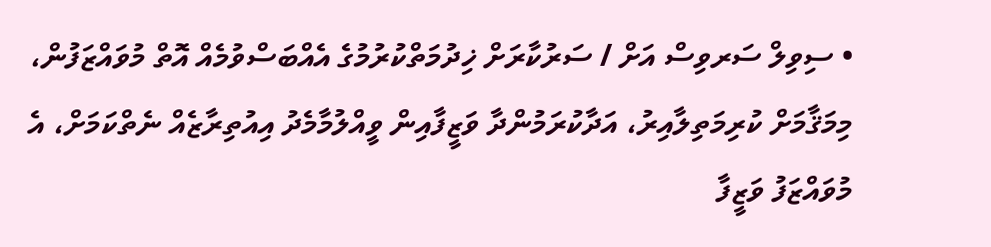• ސިވިލް ސަރވިސް އަށް / ސަރުކާރަށް ޚިދުމަތްކުރުމުގެ އެއްބަސްވުމެއް އޮތް މުވައްޒަފުން، މިމަޤާމަށް ކުރިމަތިލާއިރު، އަދާކުރަމުންދާ ވަޒީފާއިން ވީއްލުމާމެދު އިއުތިރާޒެއް ނެތްކަމަށް، އެ މުވައްޒަފު ވަޒީފާ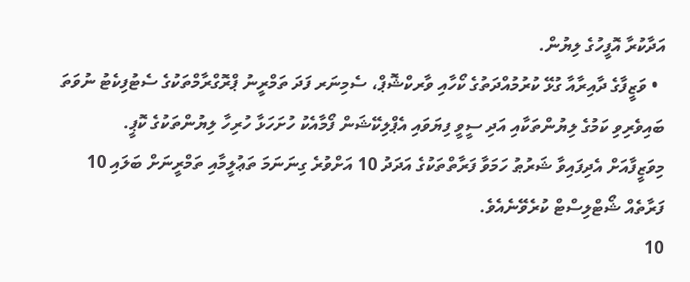އަދާކުރާ އޮފީހުގެ ލިޔުން.
  • ވަޒީފާގެ ދާއިރާއާ ގުޅޭ ކުރުމުއްދަތުގެ ކޯހާއި ވާރކްޝޮޕް، ސެމިނަރ ފަދަ ތަމްރީނު ޕްރޮގްރާމްތަކުގެ ސެޓުފިކެޓު ނުވަތަ ބައިވެރިވި ކަމުގެ ލިޔުންތަކާއި އަދި ސީވީ ފިޔަވައި އެޕްލިކޭޝަން ފޯމާއެކު ހުށަހަޅާ ހުރިހާ ލިޔުންތަކުގެ ކޮޕީ.
މިވަޒީފާއަށް އެދިފައިވާ ޝަރުޠު ހަމަވާ ފަރާތްތަކުގެ އަދަދު 10 އަށްވުރެ ގިނަނަމަ ތަޢުލީމާއި ތަމްރީނަށް ބަލައި 10 ފަރާތެއް ޝޯޓްލިސްޓް ކުރެވޭނެއެވެ.
10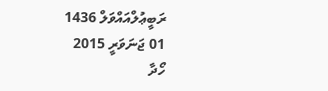ރަބީޢުލްއައްވަލް 1436
01 ޖަނަވަރީ 2015
ހޯދާ